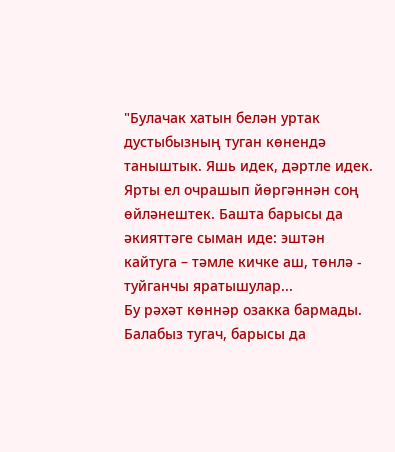"Булачак хатын белән уртак дустыбызның туган көнендә таныштык. Яшь идек, дәртле идек. Ярты ел очрашып йөргәннән соң өйләнештек. Башта барысы да әкияттәге сыман иде: эштән кайтуга – тәмле кичке аш, төнлә - туйганчы яратышулар...
Бу рәхәт көннәр озакка бармады. Балабыз тугач, барысы да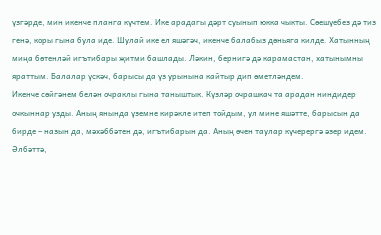үзгәрде, мин икенче планга күчтем. Ике арадагы дәрт суынып юкка чыкты. Сөешүебез дә тиз генә, коры гына була иде. Шулай ике ел яшәгәч, икенче балабыз дөньяга килде. Хатынның миңа бөтенләй игътибары җитми башлады. Ләкин, бернигә дә карамастан, хатынымны яраттым. Балалар үскәч, барысы да үз урынына кайтыр дип өметләндем.
Икенче сөйгәнем белән очраклы гына таныштык. Күзләр очрашкач та арадан ниндидер очкыннар узды. Аның янында үземне кирәкле итеп тойдым, ул мине яшәтте, барысын да бирде – назын да, мәхәббәтен дә, игътибарын да. Аның өчен таулар күчерергә әзер идем. Әлбәттә,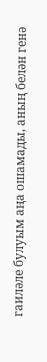гаиләле булуым аңа ошамады, аның белән генә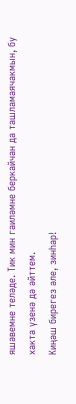яшәвемне теләде. Тик мин гаиләмне беркайчан да ташламаячакмын, бу хакта үзенә дә әйттем.
Киңәш бирегез әле, зинһар!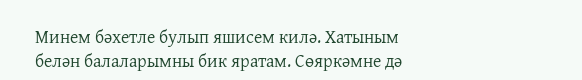Минем бәхетле булып яшисем килә. Хатыным белән балаларымны бик яратам. Сөяркәмне дә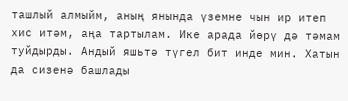ташлый алмыйм, аның янында үземне чын ир итеп хис итәм, аңа тартылам. Ике арада йөрү дә тәмам туйдырды. Андый яшьтә түгел бит инде мин. Хатын да сизенә башлады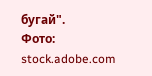бугай".
Фото: stock.adobe.com